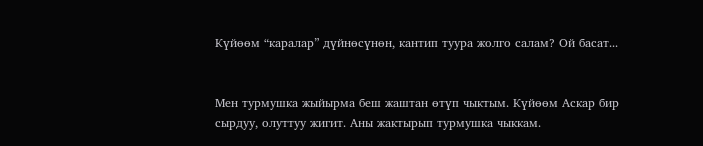Күйөөм “каралар” дүйнөсүнөн, кантип туура жолго салам? Ой басат...


Мен турмушка жыйырма беш жаштан өтүп чыктым. Күйөөм Аскар бир сырдуу, олуттуу жигит. Аны жактырып турмушка чыккам.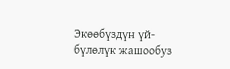Экөөбүздүн үй-бүлөлүк жашообуз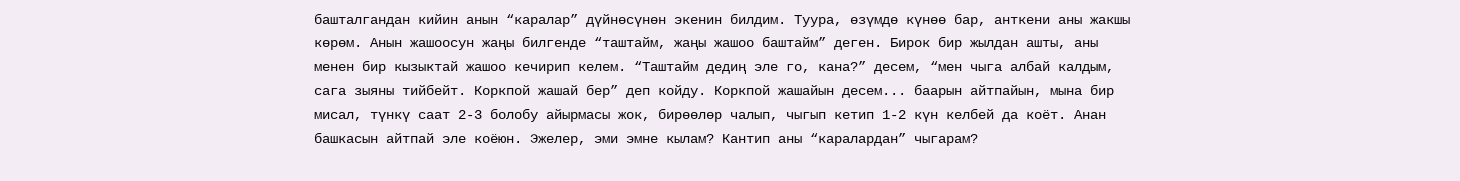башталгандан кийин анын “каралар” дүйнөсүнөн экенин билдим. Туура, өзүмдө күнөө бар, анткени аны жакшы көрөм. Анын жашоосун жаңы билгенде “таштайм, жаңы жашоо баштайм” деген. Бирок бир жылдан ашты, аны менен бир кызыктай жашоо кечирип келем. “Таштайм дедиң эле го, кана?” десем, “мен чыга албай калдым, сага зыяны тийбейт. Коркпой жашай бер” деп койду. Коркпой жашайын десем... баарын айтпайын, мына бир мисал, түнкү саат 2-3 болобу айырмасы жок, бирөөлөр чалып, чыгып кетип 1-2 күн келбей да коёт. Анан башкасын айтпай эле коёюн. Эжелер, эми эмне кылам? Кантип аны “каралардан” чыгарам?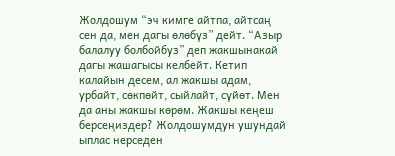Жолдошум “эч кимге айтпа, айтсаң сен да, мен дагы өлөбүз” дейт. “Азыр балалуу болбойбуз” деп жакшынакай дагы жашагысы келбейт. Кетип калайын десем, ал жакшы адам, урбайт, сөкпөйт, сыйлайт, сүйөт. Мен да аны жакшы көрөм. Жакшы кеңеш берсеңиздер? Жолдошумдун ушундай ыплас нерседен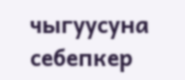чыгуусуна себепкер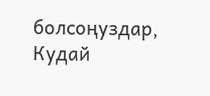болсоңуздар, Кудай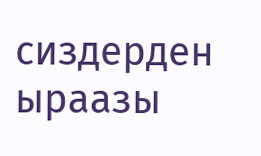сиздерден ыраазы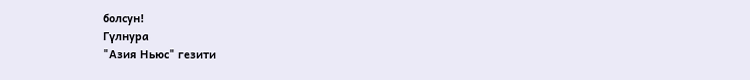болсун!
Гүлнура
"Азия Ньюс" гезити